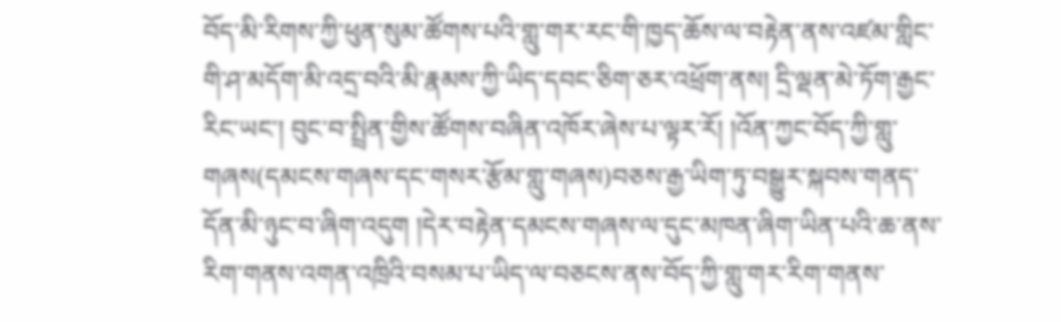བོད་མི་རིགས་ཀྱི་ཕུན་སུམ་ཚོགས་པའི་གླུ་གར་རང་གི་ཁྱད་ཆོས་ལ་བརྟེན་ནས་འཛམ་གླིང་གི་ཤ་མདོག་མི་འདྲ་བའི་མི་རྣམས་ཀྱི་ཡིད་དབང་ཅིག་ཅར་འཕྲོག་ནས། དྲི་ལྡན་མེ་ཏོག་རྒྱང་རིང་ཡང་། བུང་བ་སྤྲིན་གྱིས་ཚོགས་བཞིན་འཁོར་ཞེས་པ་ལྟར་རོ། །འོན་ཀྱང་བོད་ཀྱི་གླུ་གཞས(དམངས་གཞས་དང་གསར་རྩོམ་གླུ་གཞས)བཅས་རྒྱ་ཡིག་ཏུ་བསྒྱུར་སྐབས་གནད་དོན་མི་ཉུང་བ་ཞིག་འདུག །དེར་བརྟེན་དམངས་གཞས་ལ་དུང་མཁན་ཞིག་ཡིན་པའི་ཆ་ནས་རིག་གནས་འགན་འཁྲིའི་བསམ་པ་ཡིད་ལ་བཅངས་ནས་བོད་ཀྱི་གླུ་གར་རིག་གནས་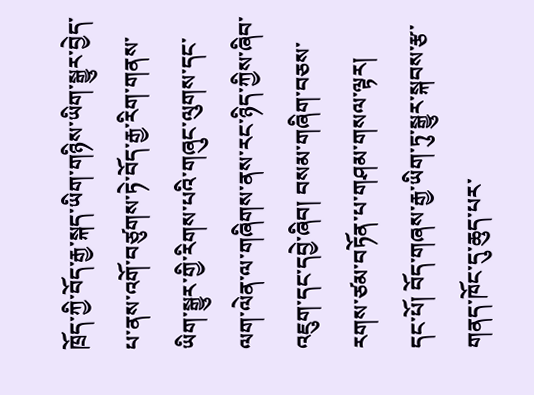ཁྲོད་ཀྱི་བོད་རྒྱ་སྐད་ཡིག་གཉིས་ཡིག་སྒྱུར་བྱེད་པ་ནས་འགོ་བཙུགས་ཏེ་བོད་རྒྱ་རིག་གནས་ཡིག་སྒྱུར་གྱི་རིགས་པའི་གཞུང་ལུགས་དང་ལག་ལེན་ལ་གཞིགས་ནས་རང་ཉིད་ཀྱིས་ཞིབ་འཇུག་དང་དབྱེ་ཞིབ། བསམ་གཞིག་བཅས་རགས་ཙམ་བཏོན་པ་གཤམ་གསལ་ལྟར།
དང་པོ། བོད་གཞས་རྒྱ་ཡིག་ཏུ་སྒྱུར་སྐབས་རྩ་གནད་ཁོང་དུ་ཆུད་པར་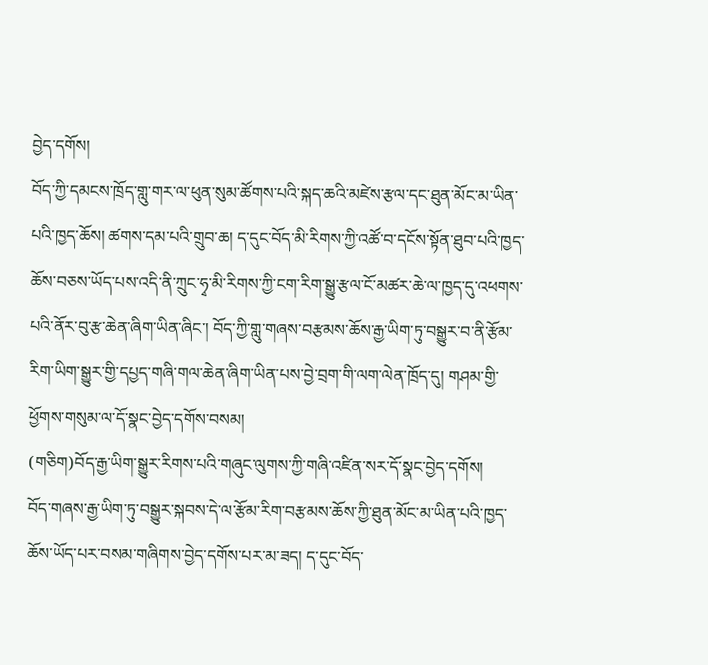བྱེད་དགོས།
བོད་ཀྱི་དམངས་ཁྲོད་གླུ་གར་ལ་ཕུན་སུམ་ཚོགས་པའི་སྐད་ཆའི་མཛེས་རྩལ་དང་ཐུན་མོང་མ་ཡིན་པའི་ཁྱད་ཆོས། ཚགས་དམ་པའི་གྲུབ་ཆ། ད་དུང་བོད་མི་རིགས་ཀྱི་འཚོ་བ་དངོས་སྟོན་ཐུབ་པའི་ཁྱད་ཆོས་བཅས་ཡོད་པས་འདི་ནི་ཀྲུང་ཧྭ་མི་རིགས་ཀྱི་ངག་རིག་སྒྱུ་རྩལ་ངོ་མཚར་ཆེ་ལ་ཁྱད་དུ་འཕགས་པའི་ནོར་བུ་རྩ་ཆེན་ཞིག་ཡིན་ཞིང་། བོད་ཀྱི་གླུ་གཞས་བརྩམས་ཆོས་རྒྱ་ཡིག་ཏུ་བསྒྱུར་བ་ནི་རྩོམ་རིག་ཡིག་སྒྱུར་གྱི་དཔྱད་གཞི་གལ་ཆེན་ཞིག་ཡིན་པས་བྱེ་བྲག་གི་ལག་ལེན་ཁྲོད་དུ། གཤམ་གྱི་ཕྱོགས་གསུམ་ལ་དོ་སྣང་བྱེད་དགོས་བསམ།
(གཅིག)བོད་རྒྱ་ཡིག་སྒྱུར་རིགས་པའི་གཞུང་ལུགས་ཀྱི་གཞི་འཛིན་སར་དོ་སྣང་བྱེད་དགོས།
བོད་གཞས་རྒྱ་ཡིག་ཏུ་བསྒྱུར་སྐབས་དེ་ལ་རྩོམ་རིག་བརྩམས་ཆོས་ཀྱི་ཐུན་མོང་མ་ཡིན་པའི་ཁྱད་ཆོས་ཡོད་པར་བསམ་གཞིགས་བྱེད་དགོས་པར་མ་ཟད། ད་དུང་བོད་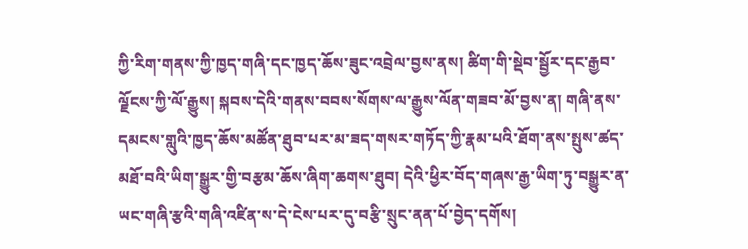ཀྱི་རིག་གནས་ཀྱི་ཁྱད་གཞི་དང་ཁྱད་ཆོས་ཟུང་འབྲེལ་བྱས་ནས། ཚིག་གི་སྡེབ་སྦྱོར་དང་རྒྱབ་ལྗོངས་ཀྱི་ལོ་རྒྱུས། སྐབས་དེའི་གནས་བབས་སོགས་ལ་རྒྱུས་ལོན་གཟབ་མོ་བྱས་ན། གཞི་ནས་དམངས་གླུའི་ཁྱད་ཆོས་མཚོན་ཐུབ་པར་མ་ཟད་གསར་གཏོད་ཀྱི་རྣམ་པའི་ཐོག་ནས་སྤུས་ཚད་མཐོ་བའི་ཡིག་སྒྱུར་གྱི་བརྩམ་ཆོས་ཞིག་ཆགས་ཐུབ། དེའི་ཕྱིར་བོད་གཞས་རྒྱ་ཡིག་ཏུ་བསྒྱུར་ན་ཡང་གཞི་རྩའི་གཞི་འཛིན་ས་དེ་ངེས་པར་དུ་བརྩི་སྲུང་ནན་པོ་བྱེད་དགོས།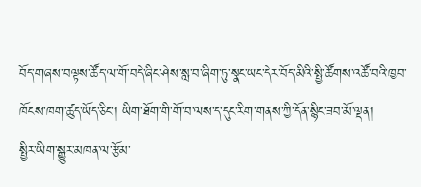བོད་གཞས་བལྟས་ཚོད་ལ་གོ་བདེ་ཞིང་ཤེས་སླ་བ་ཞིག་ཏུ་སྣང་ཡང་དེར་བོད་མིའི་སྤྱི་ཚོགས་འཚོ་བའི་ཁྱབ་ཁོངས་ཁག་ཚུད་ཡོད་ཅིང་། ཡིག་ཐོག་གི་གོ་བ་ལས་ད་དུང་རིག་གནས་ཀྱི་དོན་སྙིང་ཟབ་མོ་ལྡན།
སྤྱིར་ཡིག་སྒྱུར་མཁན་ལ་རྩོམ་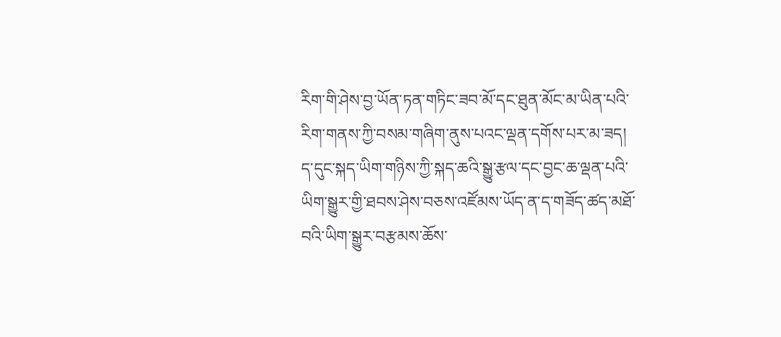རིག་གི་ཤེས་བྱ་ཡོན་ཏན་གཏིང་ཟབ་མོ་དང་ཐུན་མོང་མ་ཡིན་པའི་རིག་གནས་ཀྱི་བསམ་གཞིག་ནུས་པའང་ལྡན་དགོས་པར་མ་ཟད། ད་དུང་སྐད་ཡིག་གཉིས་ཀྱི་སྐད་ཆའི་སྒྱུ་རྩལ་དང་བྱང་ཆ་ལྡན་པའི་ཡིག་སྒྱུར་གྱི་ཐབས་ཤེས་བཅས་འཛོམས་ཡོད་ན་ད་གཟོད་ཚད་མཐོ་བའི་ཡིག་སྒྱུར་བརྩམས་ཆོས་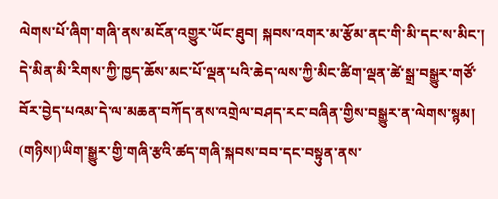ལེགས་པོ་ཞིག་གཞི་ནས་མངོན་འགྱུར་ཡོང་ཐུབ། སྐབས་འགར་མ་རྩོམ་ནང་གི་མི་དང་ས་མིང་། དེ་མིན་མི་རིགས་ཀྱི་ཁྱད་ཆོས་མང་པོ་ལྡན་པའི་ཆེད་ལས་ཀྱི་མིང་ཚིག་ལྡན་ཚེ་སྒྲ་བསྒྱུར་གཙོ་བོར་བྱེད་པའམ་དེ་ལ་མཆན་བཀོད་ནས་འགྲེལ་བཤད་རང་བཞིན་གྱིས་བསྒྱུར་ན་ལེགས་སྙམ།
(གཉིས།)ཡིག་སྒྱུར་གྱི་གཞི་རྩའི་ཚད་གཞི་སྐབས་བབ་དང་བསྟུན་ནས་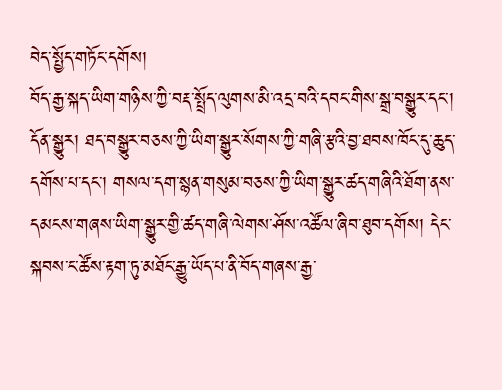བེད་སྤྱོད་གཏོང་དགོས།
བོད་རྒྱ་སྐད་ཡིག་གཉིས་ཀྱི་བརྡ་སྤྲོད་ལུགས་མི་འདྲ་བའི་དབང་གིས་སྒྲ་བསྒྱུར་དང་། དོན་སྒྱུར། ཐད་བསྒྱུར་བཅས་ཀྱི་ཡིག་སྒྱུར་སོགས་ཀྱི་གཞི་རྩའི་བྱ་ཐབས་ཁོང་དུ་ཆུད་དགོས་པ་དང་། གསལ་དག་སྙན་གསུམ་བཅས་ཀྱི་ཡིག་སྒྱུར་ཚད་གཞིའི་ཐོག་ནས་དམངས་གཞས་ཡིག་སྒྱུར་གྱི་ཚད་གཞི་ལེགས་ཤོས་འཚོལ་ཞིབ་ཐུབ་དགོས། དེང་སྐབས་ང་ཚོས་རྟག་ཏུ་མཐོང་རྒྱུ་ཡོད་པ་ནི་བོད་གཞས་རྒྱ་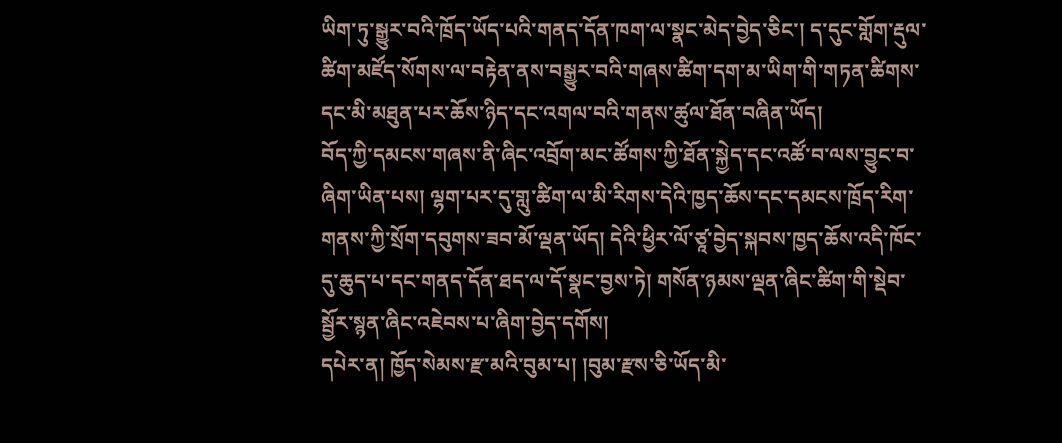ཡིག་ཏུ་སྒྱུར་བའི་ཁྲོད་ཡོད་པའི་གནད་དོན་ཁག་ལ་སྣང་མེད་བྱེད་ཅིང་། ད་དུང་གློག་རྡུལ་ཚིག་མཛོད་སོགས་ལ་བརྟེན་ནས་བསྒྱུར་བའི་གཞས་ཚིག་དག་མ་ཡིག་གི་གཏན་ཚིགས་དང་མི་མཐུན་པར་ཆོས་ཉིད་དང་འགལ་བའི་གནས་ཚུལ་ཐོན་བཞིན་ཡོད།
བོད་ཀྱི་དམངས་གཞས་ནི་ཞིང་འབྲོག་མང་ཚོགས་ཀྱི་ཐོན་སྐྱེད་དང་འཚོ་བ་ལས་བྱུང་བ་ཞིག་ཡིན་པས། ལྷག་པར་དུ་གླུ་ཚིག་ལ་མི་རིགས་དེའི་ཁྱད་ཆོས་དང་དམངས་ཁྲོད་རིག་གནས་ཀྱི་སྲོག་དབུགས་ཟབ་མོ་ལྡན་ཡོད། དེའི་ཕྱིར་ལོ་ཙཱ་བྱེད་སྐབས་ཁྱད་ཆོས་འདི་ཁོང་དུ་ཆུད་པ་དང་གནད་དོན་ཐད་ལ་དོ་སྣང་བྱས་ཏེ། གསོན་ཉམས་ལྡན་ཞིང་ཚིག་གི་སྡེབ་སྦྱོར་སྙན་ཞིང་འཇེབས་པ་ཞིག་བྱེད་དགོས།
དཔེར་ན། ཁྱོད་སེམས་རྫ་མའི་བུམ་པ། །བུམ་རྫས་ཅི་ཡོད་མི་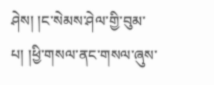ཤེས། །ང་སེམས་ཤེལ་གྱི་བུམ་པ། །ཕྱི་གསལ་ནང་གསལ་ཞུས་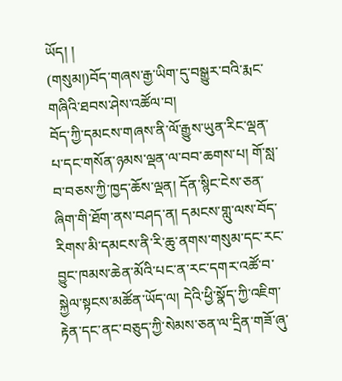ཡོད། །
(གསུམ།)བོད་གཞས་རྒྱ་ཡིག་དུ་བསྒྱུར་བའི་རྨང་གཞིའི་ཐབས་ཤེས་འཚོལ་བ།
བོད་ཀྱི་དམངས་གཞས་ནི་ལོ་རྒྱུས་ཡུན་རིང་ལྡན་པ་དང་གསོན་ཉམས་ལྡན་ལ་བབ་ཆགས་པ། གོ་སླ་བ་བཅས་ཀྱི་ཁྱད་ཆོས་ལྡན། དོན་སྙིང་ངེས་ཅན་ཞིག་གི་ཐོག་ནས་བཤད་ན། དམངས་གླུ་ལས་བོད་རིགས་མི་དམངས་ནི་རི་ཆུ་ནགས་གསུམ་དང་རང་བྱུང་ཁམས་ཆེན་མོའི་པང་ན་རང་དགར་འཚོ་བ་སྐྱེལ་སྟངས་མཚོན་ཡོད་ལ། དེའི་ཕྱི་སྣོད་ཀྱི་འཇིག་རྟེན་དང་ནང་བཅུད་ཀྱི་སེམས་ཅན་ལ་དྲིན་གཟོ་ཞུ་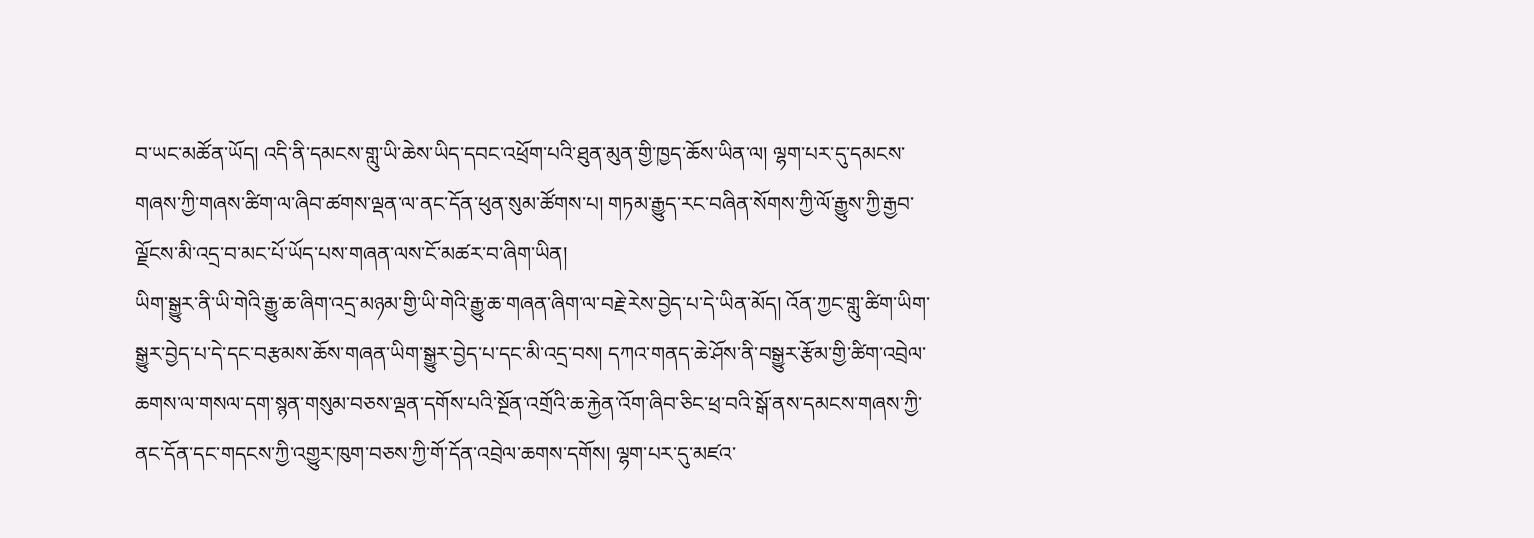བ་ཡང་མཚོན་ཡོད། འདི་ནི་དམངས་གླུ་ཡི་ཆེས་ཡིད་དབང་འཕྲོག་པའི་ཐུན་མུན་གྱི་ཁྱད་ཆོས་ཡིན་ལ། ལྷག་པར་དུ་དམངས་གཞས་ཀྱི་གཞས་ཚིག་ལ་ཞིབ་ཚགས་ལྡན་ལ་ནང་དོན་ཕུན་སུམ་ཚོགས་པ། གཏམ་རྒྱུད་རང་བཞིན་སོགས་ཀྱི་ལོ་རྒྱུས་ཀྱི་རྒྱབ་ལྗོངས་མི་འདྲ་བ་མང་པོ་ཡོད་པས་གཞན་ལས་ངོ་མཚར་བ་ཞིག་ཡིན།
ཡིག་སྒྱུར་ནི་ཡི་གེའི་རྒྱུ་ཆ་ཞིག་འདྲ་མཉམ་གྱི་ཡི་གེའི་རྒྱུ་ཆ་གཞན་ཞིག་ལ་བརྗེ་རེས་བྱེད་པ་དེ་ཡིན་མོད། འོན་ཀྱང་གླུ་ཚིག་ཡིག་སྒྱུར་བྱེད་པ་དེ་དང་བརྩམས་ཆོས་གཞན་ཡིག་སྒྱུར་བྱེད་པ་དང་མི་འདྲ་བས། དཀའ་གནད་ཆེ་ཤོས་ནི་བསྒྱུར་རྩོམ་གྱི་ཚིག་འབྲེལ་ཆགས་ལ་གསལ་དག་སྙན་གསུམ་བཅས་ལྡན་དགོས་པའི་སྔོན་འགྲོའི་ཆ་རྐྱེན་འོག་ཞིབ་ཅིང་ཕྲ་བའི་སྒོ་ནས་དམངས་གཞས་ཀྱི་ནང་དོན་དང་གདངས་ཀྱི་འགྱུར་ཁུག་བཅས་ཀྱི་གོ་དོན་འབྲེལ་ཆགས་དགོས། ལྷག་པར་དུ་མཛའ་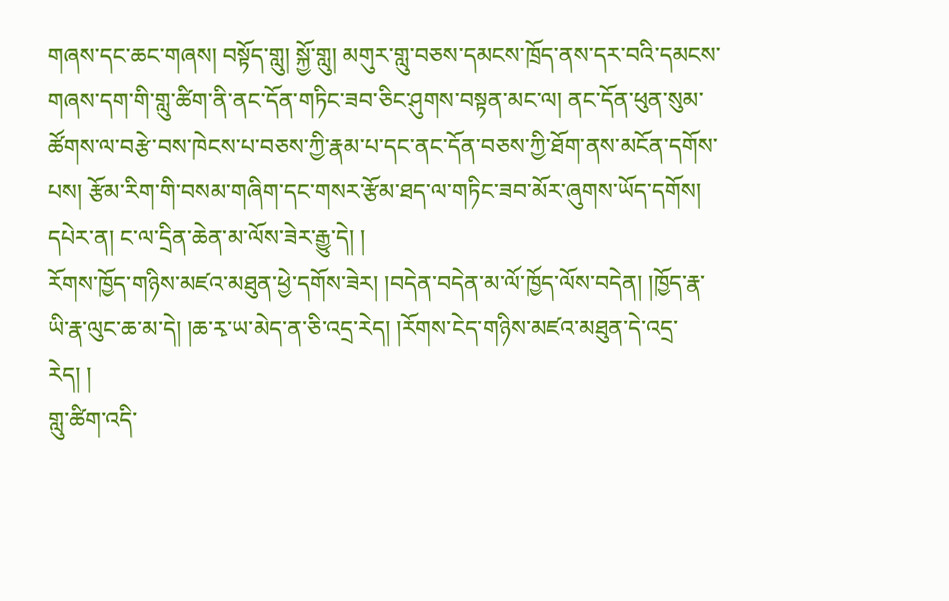གཞས་དང་ཆང་གཞས། བསྟོད་གླུ། སྐྱོ་གླུ། མགུར་གླུ་བཅས་དམངས་ཁྲོད་ནས་དར་བའི་དམངས་གཞས་དག་གི་གླུ་ཚིག་ནི་ནང་དོན་གཏིང་ཟབ་ཅིང་ཤུགས་བསྟན་མང་ལ། ནང་དོན་ཕུན་སུམ་ཚོགས་ལ་བརྩེ་བས་ཁེངས་པ་བཅས་ཀྱི་རྣམ་པ་དང་ནང་དོན་བཅས་ཀྱི་ཐོག་ནས་མངོན་དགོས་པས། རྩོམ་རིག་གི་བསམ་གཞིག་དང་གསར་རྩོམ་ཐད་ལ་གཏིང་ཟབ་མོར་ཞུགས་ཡོད་དགོས།
དཔེར་ན། ང་ལ་དྲིན་ཆེན་མ་ལོས་ཟེར་རྒྱུ་དེ། །
རོགས་ཁྱོད་གཉིས་མཛའ་མཐུན་ཕྱེ་དགོས་ཟེར། །བདེན་བདེན་མ་ལོ་ཁྱོད་ལོས་བདེན། །ཁྱོད་རྣ་ཡི་རྣ་ལུང་ཆ་མ་དེ། །ཆ་རྭ་ཡ་མེད་ན་ཅི་འདྲ་རེད། །རོགས་ངེད་གཉིས་མཛའ་མཐུན་དེ་འདྲ་རེད། །
གླུ་ཚིག་འདི་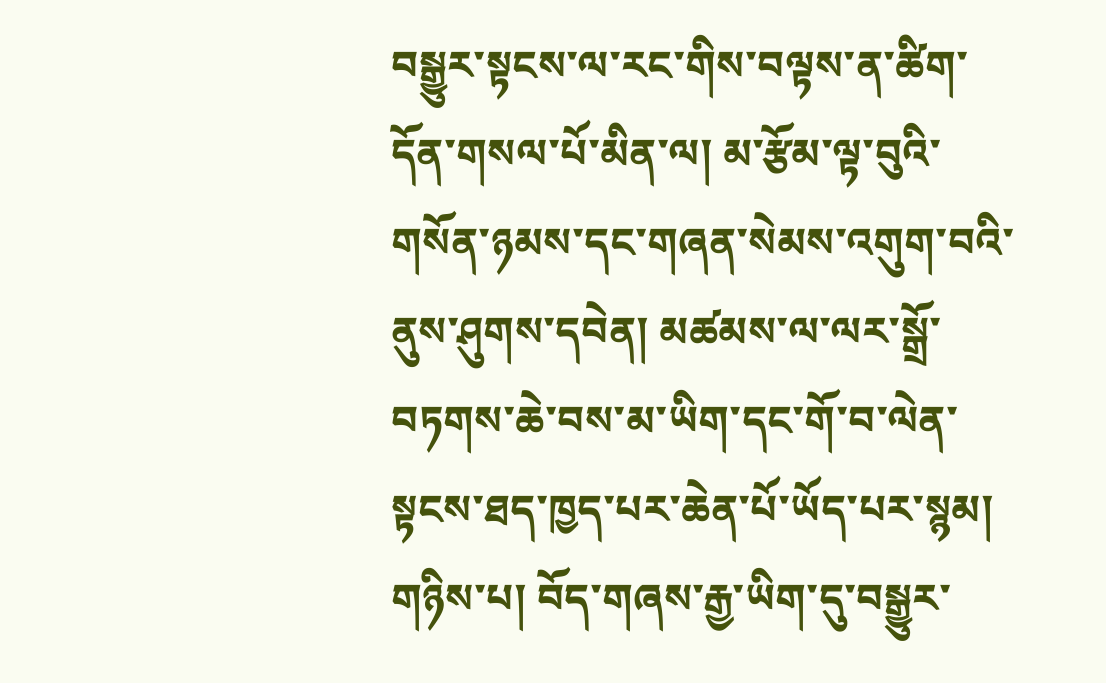བསྒྱུར་སྟངས་ལ་རང་གིས་བལྟས་ན་ཚིག་དོན་གསལ་པོ་མིན་ལ། མ་རྩོམ་ལྟ་བུའི་གསོན་ཉམས་དང་གཞན་སེམས་འགུག་བའི་ནུས་ཤུགས་དབེན། མཚམས་ལ་ལར་སྒྲོ་བཏགས་ཆེ་བས་མ་ཡིག་དང་གོ་བ་ལེན་སྟངས་ཐད་ཁྱད་པར་ཆེན་པོ་ཡོད་པར་སྙམ།
གཉིས་པ། བོད་གཞས་རྒྱ་ཡིག་དུ་བསྒྱུར་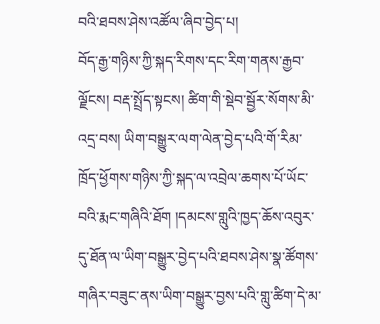བའི་ཐབས་ཤེས་འཚོལ་ཞིབ་བྱེད་པ།
བོད་རྒྱ་གཉིས་ཀྱི་སྐད་རིགས་དང་རིག་གནས་རྒྱབ་ལྗོངས། བརྡ་སྤྲོད་སྟངས། ཚིག་གི་སྡེབ་སྦྱོར་སོགས་མི་འདྲ་བས། ཡིག་བསྒྱུར་ལག་ལེན་བྱེད་པའི་གོ་རིམ་ཁྲོད་ཕྱོགས་གཉིས་ཀྱི་སྐད་ལ་འབྲེལ་ཆགས་པོ་ཡོང་བའི་རྨང་གཞིའི་ཐོག །དམངས་གླུའི་ཁྱད་ཆོས་འབུར་དུ་ཐོན་ལ་ཡིག་བསྒྱུར་བྱེད་པའི་ཐབས་ཤེས་སྣ་ཚོགས་གཞིར་བཟུང་ནས་ཡིག་བསྒྱུར་བྱས་པའི་གླུ་ཚིག་དེ་མ་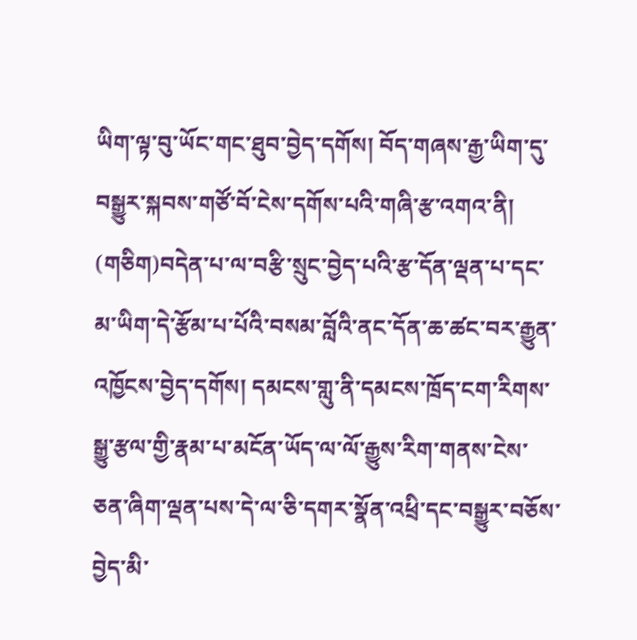ཡིག་ལྟ་བུ་ཡོང་གང་ཐུབ་བྱེད་དགོས། བོད་གཞས་རྒྱ་ཡིག་དུ་བསྒྱུར་སྐབས་གཙོ་བོ་ངེས་དགོས་པའི་གཞི་རྩ་འགའ་ནི།
(གཅིག)བདེན་པ་ལ་བརྩི་སྲུང་བྱེད་པའི་རྩ་དོན་ལྡན་པ་དང་མ་ཡིག་དེ་རྩོམ་པ་པོའི་བསམ་བློའི་ནང་དོན་ཆ་ཚང་བར་རྒྱུན་འཁྱོངས་བྱེད་དགོས། དམངས་གླུ་ནི་དམངས་ཁྲོད་ངག་རིགས་སྒྱུ་རྩལ་གྱི་རྣམ་པ་མངོན་ཡོད་ལ་ལོ་རྒྱུས་རིག་གནས་ངེས་ཅན་ཞིག་ལྡན་པས་དེ་ལ་ཅི་དགར་སྣོན་འཕྲི་དང་བསྒྱུར་བཅོས་བྱེད་མི་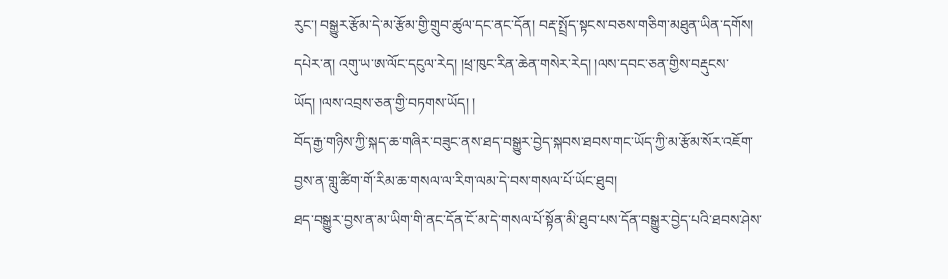རུང་། བསྒྱུར་རྩོམ་དེ་མ་རྩོམ་གྱི་གྲུབ་ཚུལ་དང་ནང་དོན། བརྡ་སྤྲོད་སྟངས་བཅས་གཅིག་མཐུན་ཡིན་དགོས།
དཔེར་ན། འགུ་ཡ་ཨ་ལོང་དངུལ་རེད། །ཕྲ་ཁུང་རིན་ཆེན་གསེར་རེད། །ལས་དབང་ཅན་གྱིས་བརྡུངས་ཡོད། །ལས་འབྲས་ཅན་གྱི་བཏགས་ཡོད། །
བོད་རྒྱ་གཉིས་ཀྱི་སྐད་ཆ་གཞིར་བཟུང་ནས་ཐད་བསྒྱུར་བྱེད་སྐབས་ཐབས་གང་ཡོད་ཀྱི་མ་རྩོམ་སོར་འཇོག་བྱས་ན་གླུ་ཚིག་གོ་རིམ་ཆ་གསལ་ལ་རིག་ལམ་དེ་བས་གསལ་པོ་ཡོང་ཐུབ།
ཐད་བསྒྱུར་བྱས་ན་མ་ཡིག་གི་ནང་དོན་ངོ་མ་དེ་གསལ་པོ་སྟོན་མི་ཐུབ་པས་དོན་བསྒྱུར་བྱེད་པའི་ཐབས་ཤེས་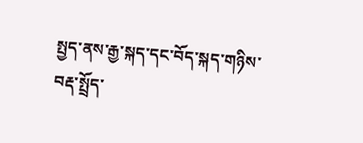སྤྱད་ནས་རྒྱ་སྐད་དང་བོད་སྐད་གཉིས་བརྡ་སྤྲོད་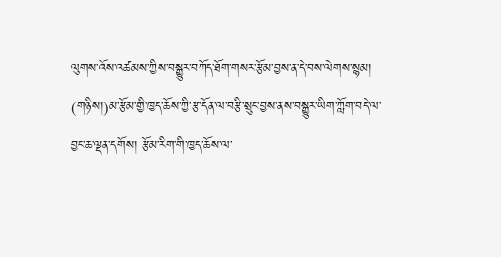ལུགས་འོས་འཚམས་ཀྱིས་བསྒྱུར་བཀོད་ཐོག་གསར་རྩོམ་བྱས་ན་དེ་བས་ལེགས་སྙམ།
(གཉིས།)མ་རྩོམ་གྱི་ཁྱད་ཆོས་ཀྱི་རྩ་དོན་ལ་བརྩི་སྲུང་བྱས་ནས་བསྒྱུར་ཡིག་ཀློག་བདེ་ལ་བྱང་ཆ་ལྡན་དགོས། རྩོམ་རིག་གི་ཁྱད་ཆོས་ལ་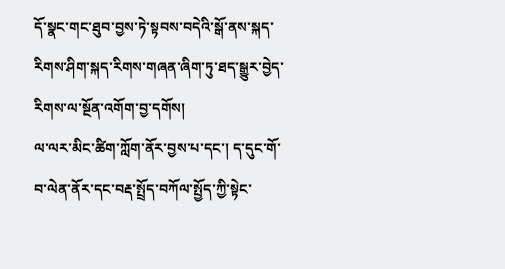དོ་སྣང་གང་ཐུབ་བྱས་ཏེ་སྟབས་བདེའི་སྒོ་ནས་སྐད་རིགས་ཤིག་སྐད་རིགས་གཞན་ཞིག་ཏུ་ཐད་སྒྱུར་བྱེད་རིགས་ལ་སྔོན་འགོག་བྱ་དགོས།
ལ་ལར་མིང་ཚིག་ཀློག་ནོར་བྱས་པ་དང་། ད་དུང་གོ་བ་ལེན་ནོར་དང་བརྡ་སྤྲོད་བཀོལ་སྤྱོད་ཀྱི་སྟེང་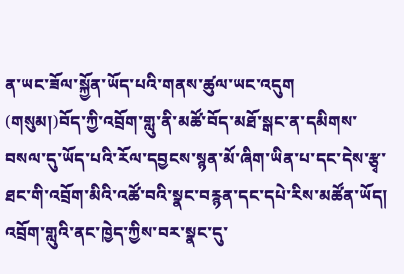ན་ཡང་ཟོལ་སྐྱོན་ཡོད་པའི་གནས་ཚུལ་ཡང་འདུག
(གསུམ།)བོད་ཀྱི་འབྲོག་གླུ་ནི་མཚོ་བོད་མཐོ་སྒང་ན་དམིགས་བསལ་དུ་ཡོད་པའི་རོལ་དབྱངས་སྙན་མོ་ཞིག་ཡིན་པ་དང་དེས་རྩྭ་ཐང་གི་འབྲོག་མིའི་འཚོ་བའི་སྣང་བརྙན་དང་དཔེ་རིས་མཚོན་ཡོད།
འབྲོག་གླུའི་ནང་ཁྱེད་ཀྱིས་བར་སྣང་དུ་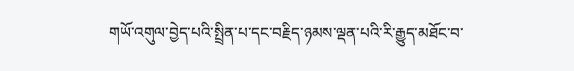གཡོ་འགུལ་བྱེད་པའི་སྤྲིན་པ་དང་བརྗིད་ཉམས་ལྡན་པའི་རི་རྒྱུད་མཐོང་བ་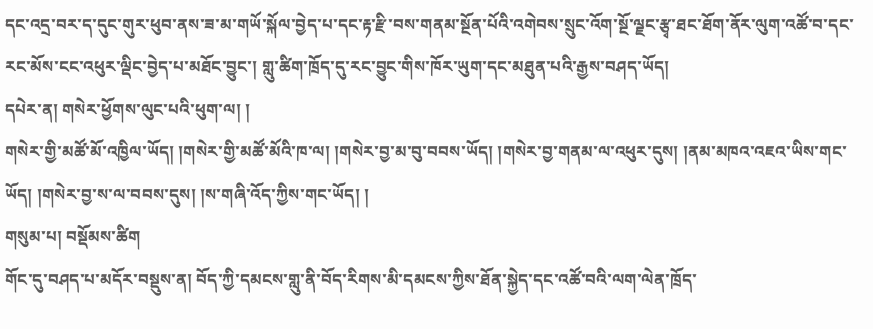དང་འདྲ་བར་ད་དུང་གུར་ཕུབ་ནས་ཟ་མ་གཡོ་སྐོལ་བྱེད་པ་དང་རྟ་རྫི་བས་གནམ་སྔོན་པོའི་འགེབས་སྲུང་འོག་སྔོ་ལྗང་རྩྭ་ཐང་ཐོག་ནོར་ལུག་འཚོ་བ་དང་རང་མོས་ངང་འཕུར་ལྡིང་བྱེད་པ་མཐོང་བྱུང་། གླུ་ཚིག་ཁྲོད་དུ་རང་བྱུང་གིས་ཁོར་ཡུག་དང་མཐུན་པའི་རྒྱས་བཤད་ཡོད།
དཔེར་ན། གསེར་ཕྱོགས་ལུང་པའི་ཕུག་ལ། །
གསེར་གྱི་མཚོ་མོ་འཁྱིལ་ཡོད། །གསེར་གྱི་མཚོ་མོའི་ཁ་ལ། །གསེར་བྱ་མ་བུ་བབས་ཡོད། །གསེར་བྱ་གནམ་ལ་འཕུར་དུས། །ནམ་མཁའ་འཇའ་ཡིས་གང་ཡོད། །གསེར་བྱ་ས་ལ་བབས་དུས། །ས་གཞི་འོད་ཀྱིས་གང་ཡོད། །
གསུམ་པ། བསྡོམས་ཚིག
གོང་དུ་བཤད་པ་མདོར་བསྡུས་ན། བོད་ཀྱི་དམངས་གླུ་ནི་བོད་རིགས་མི་དམངས་ཀྱིས་ཐོན་སྐྱེད་དང་འཚོ་བའི་ལག་ལེན་ཁྲོད་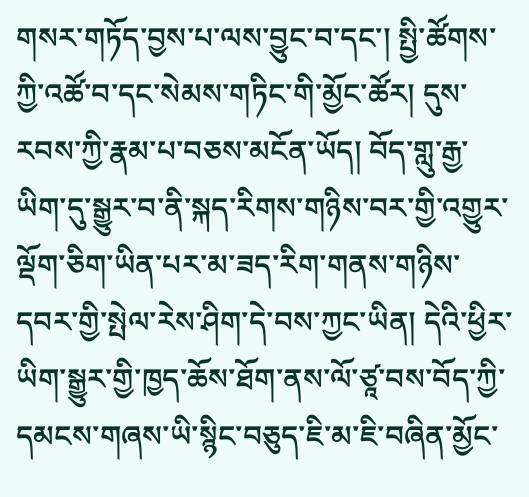གསར་གཏོད་བྱས་པ་ལས་བྱུང་བ་དང་། སྤྱི་ཚོགས་ཀྱི་འཚོ་བ་དང་སེམས་གཏིང་གི་མྱོང་ཚོར། དུས་རབས་ཀྱི་རྣམ་པ་བཅས་མངོན་ཡོད། བོད་གླུ་རྒྱ་ཡིག་དུ་སྒྱུར་བ་ནི་སྐད་རིགས་གཉིས་བར་གྱི་འགྱུར་ལྡོག་ཅིག་ཡིན་པར་མ་ཟད་རིག་གནས་གཉིས་དབར་གྱི་སྤེལ་རེས་ཤིག་དེ་བས་ཀྱང་ཡིན། དེའི་ཕྱིར་ཡིག་སྒྱུར་གྱི་ཁྱད་ཆོས་ཐོག་ནས་ལོ་ཙཱ་བས་བོད་ཀྱི་དམངས་གཞས་ཡི་སྙིང་བཅུད་ཇི་མ་ཇི་བཞིན་མྱོང་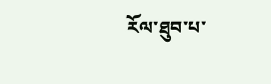རོལ་ཐུབ་པ་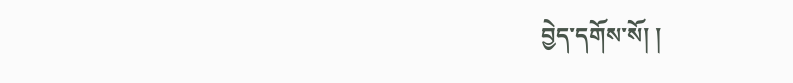བྱེད་དགོས་སོ། །